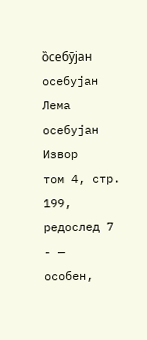о̏себӯјан
осебујан
Лема
осебујан
Извор
том 4, стр. 199, редослед 7
- —
особен,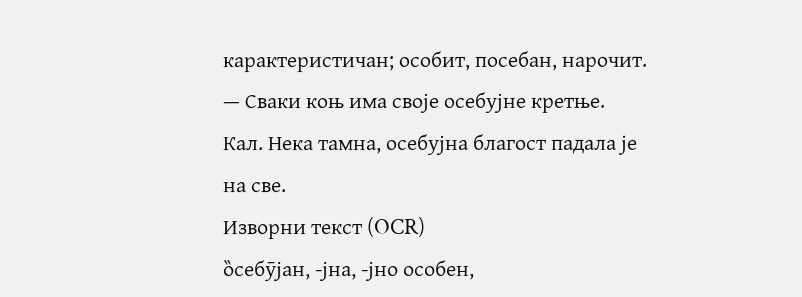карактеристичан; особит, посебан, нарочит.
— Сваки коњ има своје осебујне кретње. Кал. Нека тамна, осебујна благост падала је на све.
Изворни текст (OCR)
о̏себӯјан, -јна, -јно особен,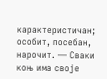карактеристичан; особит, посебан, нарочит. — Сваки коњ има своје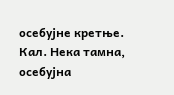осебујне кретње. Кал. Нека тамна, осебујна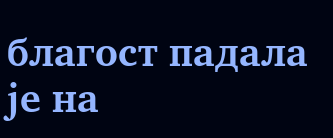благост падала је на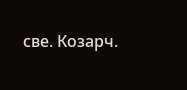све. Козарч.